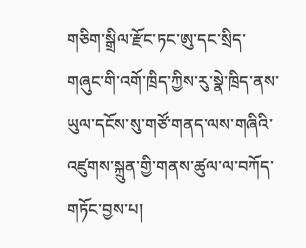གཅིག་སྒྲིལ་རྫོང་ཏང་ཨུ་དང་སྲིད་གཞུང་གི་འགོ་ཁྲིད་ཀྱིས་རུ་སྣེ་ཁྲིད་ནས་ཡུལ་དངོས་སུ་གཙོ་གནད་ལས་གཞིའི་འཛུགས་སྐྲུན་གྱི་གནས་ཚུལ་ལ་བཀོད་གཏོང་བྱས་པ།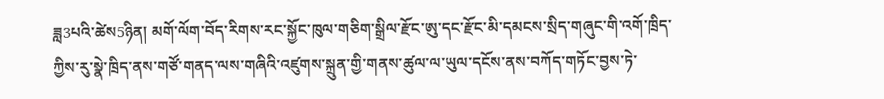ཟླ3པའི་ཚེས5ཉིན། མགོ་ལོག་བོད་རིགས་རང་སྐྱོང་ཁུལ་གཅིག་སྒྲིལ་རྫོང་ཨུ་དང་རྫོང་མི་དམངས་སྲིད་གཞུང་གི་འགོ་ཁྲིད་ཀྱིས་རུ་སྣེ་ཁྲིད་ནས་གཙོ་གནད་ལས་གཞིའི་འཛུགས་སྐྲུན་གྱི་གནས་ཚུལ་ལ་ཡུལ་དངོས་ནས་བཀོད་གཏོང་བྱས་ཏེ་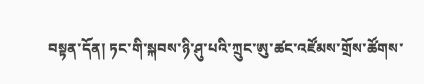བསྟན་དོན། ཏང་གི་སྐབས་ཉི་ཤུ་པའི་ཀྲུང་ཨུ་ཚང་འཛོམས་གྲོས་ཚོགས་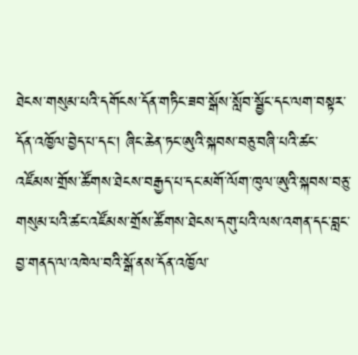ཐེངས་གསུམ་པའི་དགོངས་དོན་གཏིང་ཟབ་སྒོས་སློབ་སྦྱོང་དང་ལག་བསྟར་དོན་འཁྱོལ་བྱེད་པ་དང་། ཞིང་ཆེན་ཏང་ཨུའི་སྐབས་བཅུ་བཞི་པའི་ཚང་འཛོམས་གྲོས་ཚོགས་ཐེངས་བརྒྱད་པ་དང་མགོ་ལོག་ཁུལ་ཨུའི་སྐབས་བཅུ་གསུམ་པའི་ཚང་འཛོམས་གྲོས་ཚོགས་ཐེངས་དགུ་པའི་ལས་འགན་དང་བླང་བྱ་གནད་ལ་འཁེལ་བའི་སྒོ་ནས་དོན་འཁྱོལ་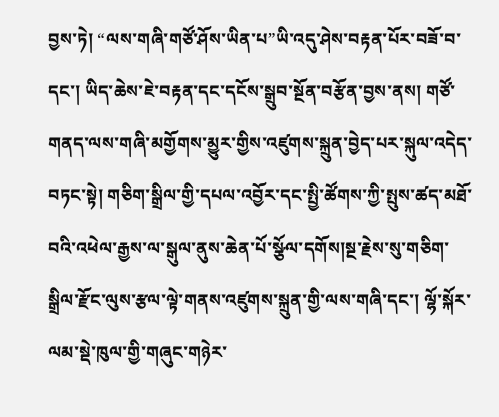བྱས་ཏེ། “ལས་གཞི་གཙོ་ཤོས་ཡིན་པ”ཡི་འདུ་ཤེས་བརྟན་པོར་བཟོ་བ་དང་། ཡིད་ཆེས་ཇེ་བརྟན་དང་དངོས་སྒྲུབ་སྔོན་བརྩོན་བྱས་ནས། གཙོ་གནད་ལས་གཞི་མགྱོགས་མྱུར་གྱིས་འཛུགས་སྐྲུན་བྱེད་པར་སྐུལ་འདེད་བཏང་སྟེ། གཅིག་སྒྲིལ་གྱི་དཔལ་འབྱོར་དང་སྤྱི་ཚོགས་ཀྱི་སྤུས་ཚད་མཐོ་བའི་འཕེལ་རྒྱས་ལ་སྒུལ་ནུས་ཆེན་པོ་སྩོལ་དགོས།སྔ་རྗེས་སུ་གཅིག་སྒྲིལ་རྫོང་ལུས་རྩལ་ལྟེ་གནས་འཛུགས་སྐྲུན་གྱི་ལས་གཞི་དང་། ལྷོ་སྐོར་ལམ་སྡེ་ཁུལ་གྱི་གཞུང་གཉེར་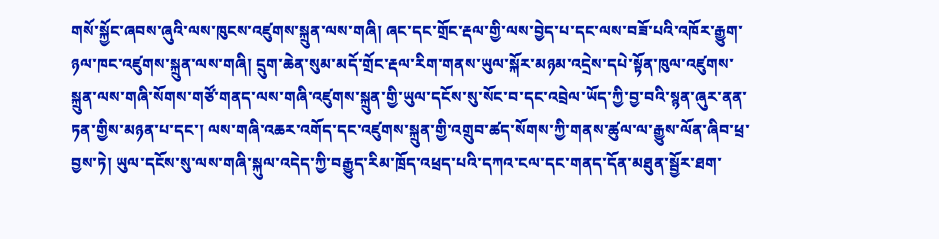གསོ་སྐྱོང་ཞབས་ཞུའི་ལས་ཁུངས་འཛུགས་སྐྲུན་ལས་གཞི། ཞང་དང་གྲོང་རྡལ་གྱི་ལས་བྱེད་པ་དང་ལས་བཟོ་པའི་འཁོར་རྒྱུག་ཉལ་ཁང་འཛུགས་སྐྲུན་ལས་གཞི། དྲུག་ཆེན་སུམ་མདོ་གྲོང་རྡལ་རིག་གནས་ཡུལ་སྐོར་མཉམ་འདྲེས་དཔེ་སྟོན་ཁུལ་འཛུགས་སྐྲུན་ལས་གཞི་སོགས་གཙོ་གནད་ལས་གཞི་འཛུགས་སྐྲུན་གྱི་ཡུལ་དངོས་སུ་སོང་བ་དང་འབྲེལ་ཡོད་ཀྱི་བྱ་བའི་སྙན་ཞུར་ནན་ཏན་གྱིས་མཉན་པ་དང་། ལས་གཞི་འཆར་འགོད་དང་འཛུགས་སྐྲུན་གྱི་འགྲུབ་ཚད་སོགས་ཀྱི་གནས་ཚུལ་ལ་རྒྱུས་ལོན་ཞིབ་ཕྲ་བྱས་ཏེ། ཡུལ་དངོས་སུ་ལས་གཞི་སྐུལ་འདེད་ཀྱི་བརྒྱུད་རིམ་ཁྲོད་འཕྲད་པའི་དཀའ་ངལ་དང་གནད་དོན་མཐུན་སྦྱོར་ཐག་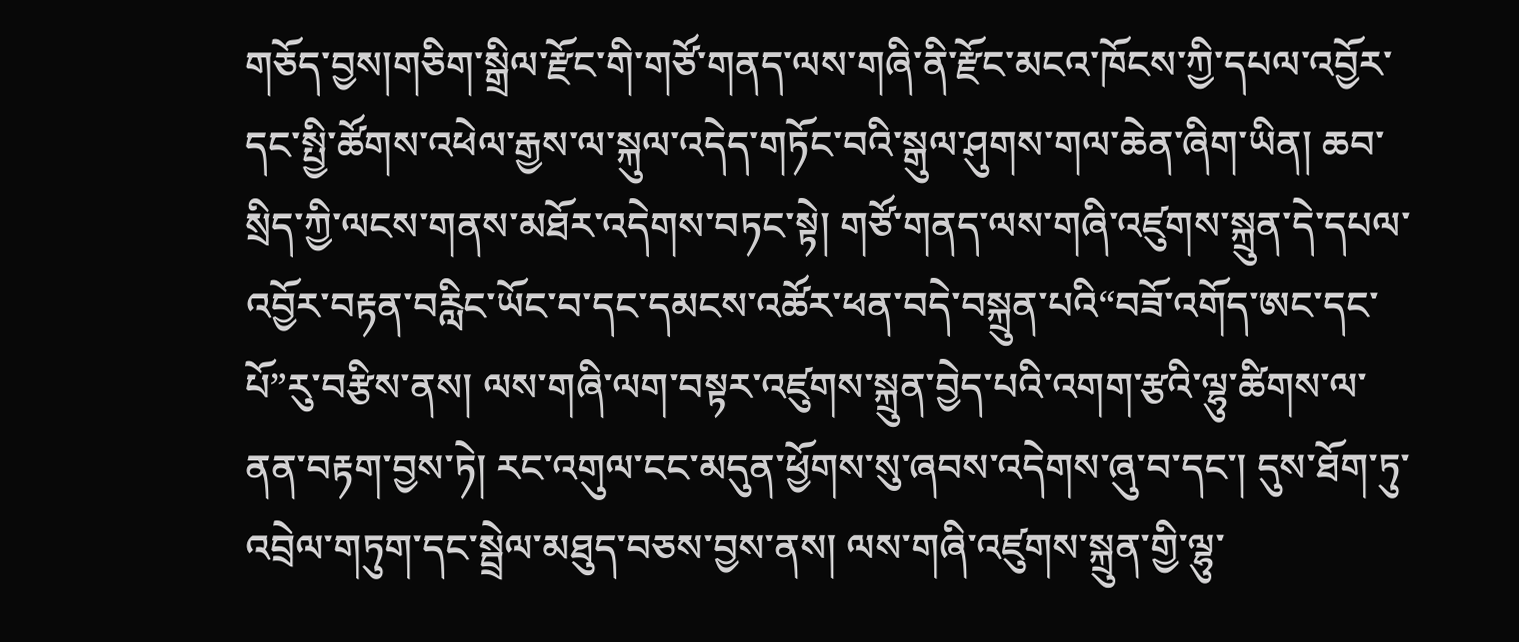གཅོད་བྱས།གཅིག་སྒྲིལ་རྫོང་གི་གཙོ་གནད་ལས་གཞི་ནི་རྫོང་མངའ་ཁོངས་ཀྱི་དཔལ་འབྱོར་དང་སྤྱི་ཚོགས་འཕེལ་རྒྱས་ལ་སྐུལ་འདེད་གཏོང་བའི་སྒུལ་ཤུགས་གལ་ཆེན་ཞིག་ཡིན། ཆབ་སྲིད་ཀྱི་ལངས་གནས་མཐོར་འདེགས་བཏང་སྟེ། གཙོ་གནད་ལས་གཞི་འཛུགས་སྐྲུན་དེ་དཔལ་འབྱོར་བརྟན་བརླིང་ཡོང་བ་དང་དམངས་འཚོར་ཕན་བདེ་བསྐྲུན་པའི“བཟོ་འགོད་ཨང་དང་པོ”རུ་བརྩིས་ནས། ལས་གཞི་ལག་བསྟར་འཛུགས་སྐྲུན་བྱེད་པའི་འགག་རྩའི་ལྷུ་ཚིགས་ལ་ནན་བརྟག་བྱས་ཏེ། རང་འགུལ་ངང་མདུན་ཕྱོགས་སུ་ཞབས་འདེགས་ཞུ་བ་དང་། དུས་ཐོག་ཏུ་འབྲེལ་གཏུག་དང་སྦྲེལ་མཐུད་བཅས་བྱས་ནས། ལས་གཞི་འཛུགས་སྐྲུན་གྱི་ལྷུ་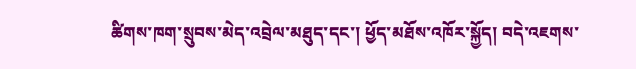ཚིགས་ཁག་སྲུབས་མེད་འབྲེལ་མཐུད་དང་། ཕྱོད་མཐོས་འཁོར་སྐྱོད། བདེ་འཇགས་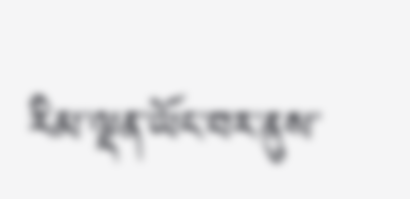རིམ་ལྡན་ཡོང་བར་ནུས་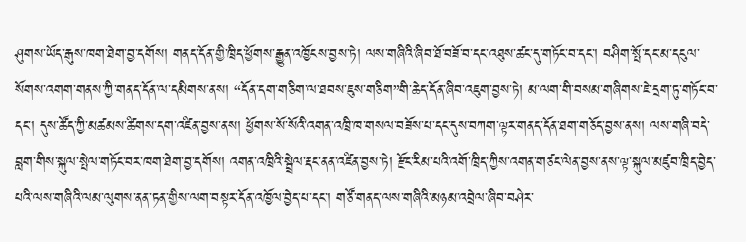ཤུགས་ཡོད་རྒུས་ཁག་ཐེག་བྱ་དགོས། གནད་དོན་གྱི་ཁྲིད་ཕྱོགས་རྒྱུན་འཁྱོངས་བྱས་ཏེ། ལས་གཞིའི་ཞིབ་ཐོ་བཟོ་བ་དང་འཐུས་ཚང་དུ་གཏོང་བ་དང་། བཤིག་སྤོ་དང་མ་དངུལ་སོགས་འགག་གནས་ཀྱི་གནད་དོན་ལ་དམིགས་ནས། “དོན་དག་གཅིག་ལ་ཐབས་ཇུས་གཅིག”གི་ཆེད་དོན་ཞིབ་འཇུག་བྱས་ཏེ། མ་ལག་གི་བསམ་གཞིགས་ཇེ་དྲག་ཏུ་གཏོང་བ་དང་། དུས་ཚོད་ཀྱི་མཚམས་ཚིགས་དག་འཛིན་བྱས་ནས། ཕྱོགས་སོ་སོའི་འགན་འཁྲི་ཁ་གསལ་བཟོས་པ་དང་དུས་བཀག་ལྟར་གནད་དོན་ཐག་གཅོད་བྱས་ནས། ལས་གཞི་བདེ་བླག་གིས་སྐུལ་སྤེལ་གཏོང་བར་ཁག་ཐེག་བྱ་དགོས། འགན་འཁྲིའི་སྦྲེལ་རྡང་ནན་འཛིན་བྱས་ཏེ། རྫོང་རིམ་པའི་འགོ་ཁྲིད་ཀྱིས་འགན་གཙང་ལེན་བྱས་ནས་ལྟ་སྐུལ་མཛུབ་ཁྲིད་བྱེད་པའི་ལས་གཞིའི་ལམ་ལུགས་ནན་ཏན་གྱིས་ལག་བསྟར་དོན་འཁྱོལ་བྱེད་པ་དང་། གཙོ་གནད་ལས་གཞིའི་མཉམ་འབྲེལ་ཞིབ་བཤེར་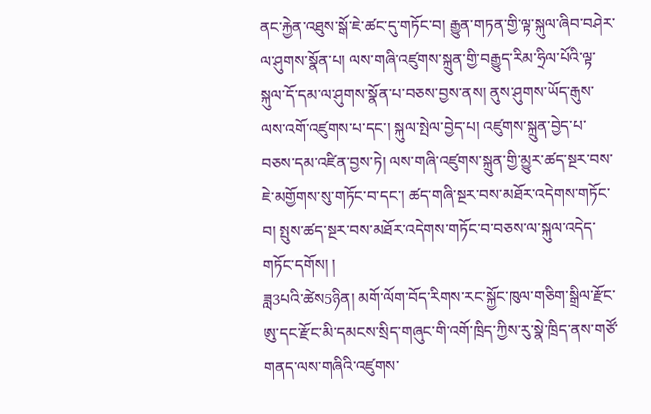ནང་རྐྱེན་འཐུས་སྒོ་ཇེ་ཚང་དུ་གཏོང་བ། རྒྱུན་གཏན་གྱི་ལྟ་སྐུལ་ཞིབ་བཤེར་ལ་ཤུགས་སྣོན་པ། ལས་གཞི་འཛུགས་སྐྲུན་གྱི་བརྒྱུད་རིམ་ཧྲིལ་པོའི་ལྟ་སྐུལ་དོ་དམ་ལ་ཤུགས་སྣོན་པ་བཅས་བྱས་ནས། ནུས་ཤུགས་ཡོད་རྒུས་ལས་འགོ་འཛུགས་པ་དང་། སྐུལ་སྤེལ་བྱེད་པ། འཛུགས་སྐྲུན་བྱེད་པ་བཅས་དམ་འཛིན་བྱས་ཏེ། ལས་གཞི་འཛུགས་སྐྲུན་གྱི་མྱུར་ཚད་སྔར་བས་ཇེ་མགྱོགས་སུ་གཏོང་བ་དང་། ཚད་གཞི་སྔར་བས་མཐོར་འདེགས་གཏོང་བ། སྤུས་ཚད་སྔར་བས་མཐོར་འདེགས་གཏོང་བ་བཅས་ལ་སྐུལ་འདེད་གཏོང་དགོས། །
ཟླ3པའི་ཚེས5ཉིན། མགོ་ལོག་བོད་རིགས་རང་སྐྱོང་ཁུལ་གཅིག་སྒྲིལ་རྫོང་ཨུ་དང་རྫོང་མི་དམངས་སྲིད་གཞུང་གི་འགོ་ཁྲིད་ཀྱིས་རུ་སྣེ་ཁྲིད་ནས་གཙོ་གནད་ལས་གཞིའི་འཛུགས་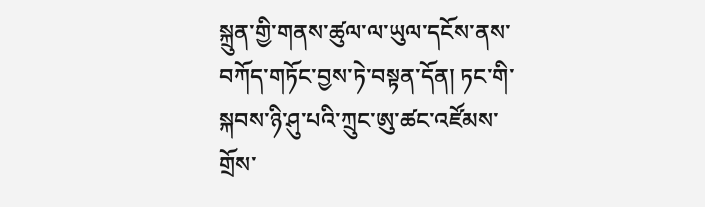སྐྲུན་གྱི་གནས་ཚུལ་ལ་ཡུལ་དངོས་ནས་བཀོད་གཏོང་བྱས་ཏེ་བསྟན་དོན། ཏང་གི་སྐབས་ཉི་ཤུ་པའི་ཀྲུང་ཨུ་ཚང་འཛོམས་གྲོས་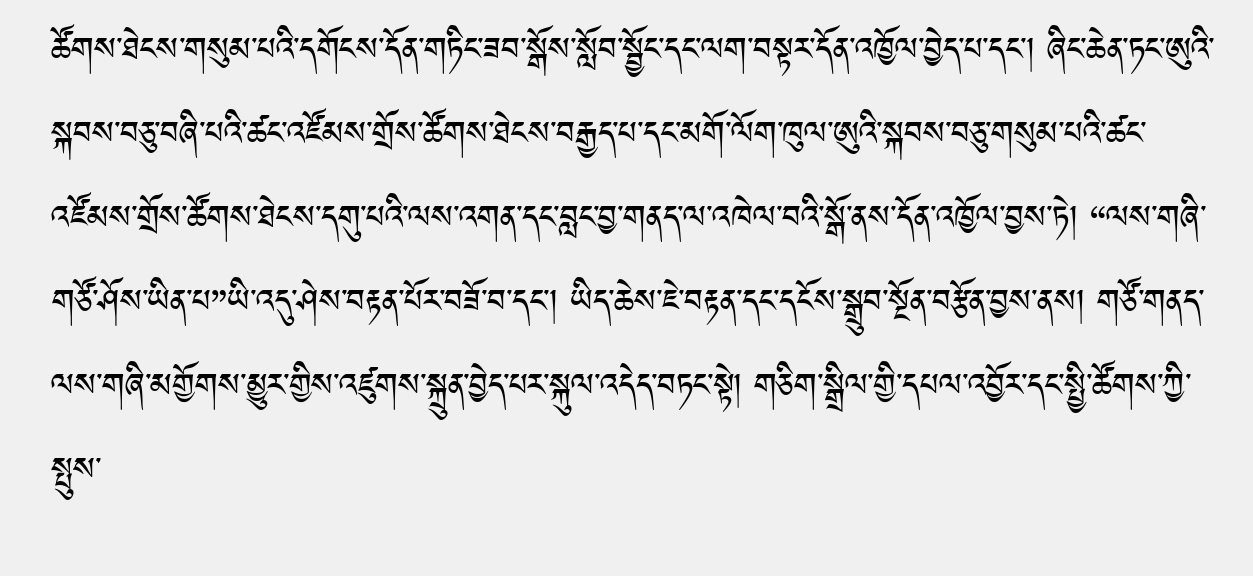ཚོགས་ཐེངས་གསུམ་པའི་དགོངས་དོན་གཏིང་ཟབ་སྒོས་སློབ་སྦྱོང་དང་ལག་བསྟར་དོན་འཁྱོལ་བྱེད་པ་དང་། ཞིང་ཆེན་ཏང་ཨུའི་སྐབས་བཅུ་བཞི་པའི་ཚང་འཛོམས་གྲོས་ཚོགས་ཐེངས་བརྒྱད་པ་དང་མགོ་ལོག་ཁུལ་ཨུའི་སྐབས་བཅུ་གསུམ་པའི་ཚང་འཛོམས་གྲོས་ཚོགས་ཐེངས་དགུ་པའི་ལས་འགན་དང་བླང་བྱ་གནད་ལ་འཁེལ་བའི་སྒོ་ནས་དོན་འཁྱོལ་བྱས་ཏེ། “ལས་གཞི་གཙོ་ཤོས་ཡིན་པ”ཡི་འདུ་ཤེས་བརྟན་པོར་བཟོ་བ་དང་། ཡིད་ཆེས་ཇེ་བརྟན་དང་དངོས་སྒྲུབ་སྔོན་བརྩོན་བྱས་ནས། གཙོ་གནད་ལས་གཞི་མགྱོགས་མྱུར་གྱིས་འཛུགས་སྐྲུན་བྱེད་པར་སྐུལ་འདེད་བཏང་སྟེ། གཅིག་སྒྲིལ་གྱི་དཔལ་འབྱོར་དང་སྤྱི་ཚོགས་ཀྱི་སྤུས་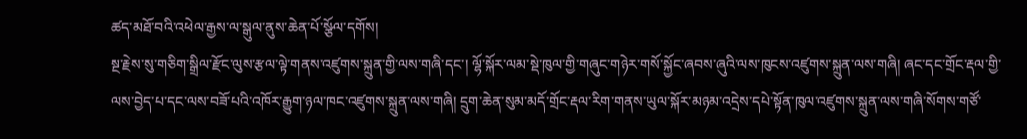ཚད་མཐོ་བའི་འཕེལ་རྒྱས་ལ་སྒུལ་ནུས་ཆེན་པོ་སྩོལ་དགོས།
སྔ་རྗེས་སུ་གཅིག་སྒྲིལ་རྫོང་ལུས་རྩལ་ལྟེ་གནས་འཛུགས་སྐྲུན་གྱི་ལས་གཞི་དང་། ལྷོ་སྐོར་ལམ་སྡེ་ཁུལ་གྱི་གཞུང་གཉེར་གསོ་སྐྱོང་ཞབས་ཞུའི་ལས་ཁུངས་འཛུགས་སྐྲུན་ལས་གཞི། ཞང་དང་གྲོང་རྡལ་གྱི་ལས་བྱེད་པ་དང་ལས་བཟོ་པའི་འཁོར་རྒྱུག་ཉལ་ཁང་འཛུགས་སྐྲུན་ལས་གཞི། དྲུག་ཆེན་སུམ་མདོ་གྲོང་རྡལ་རིག་གནས་ཡུལ་སྐོར་མཉམ་འདྲེས་དཔེ་སྟོན་ཁུལ་འཛུགས་སྐྲུན་ལས་གཞི་སོགས་གཙོ་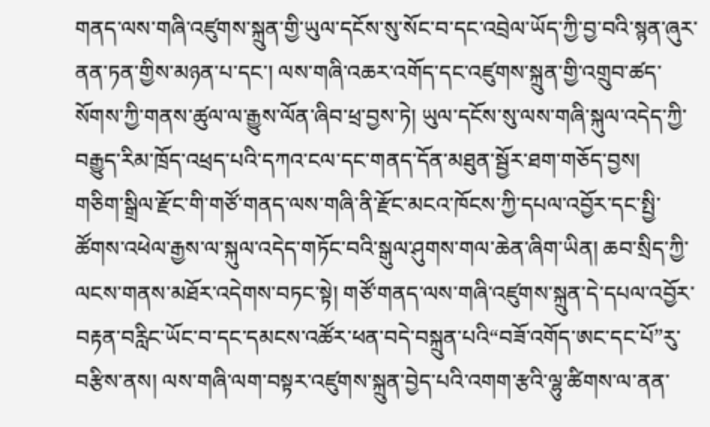གནད་ལས་གཞི་འཛུགས་སྐྲུན་གྱི་ཡུལ་དངོས་སུ་སོང་བ་དང་འབྲེལ་ཡོད་ཀྱི་བྱ་བའི་སྙན་ཞུར་ནན་ཏན་གྱིས་མཉན་པ་དང་། ལས་གཞི་འཆར་འགོད་དང་འཛུགས་སྐྲུན་གྱི་འགྲུབ་ཚད་སོགས་ཀྱི་གནས་ཚུལ་ལ་རྒྱུས་ལོན་ཞིབ་ཕྲ་བྱས་ཏེ། ཡུལ་དངོས་སུ་ལས་གཞི་སྐུལ་འདེད་ཀྱི་བརྒྱུད་རིམ་ཁྲོད་འཕྲད་པའི་དཀའ་ངལ་དང་གནད་དོན་མཐུན་སྦྱོར་ཐག་གཅོད་བྱས།
གཅིག་སྒྲིལ་རྫོང་གི་གཙོ་གནད་ལས་གཞི་ནི་རྫོང་མངའ་ཁོངས་ཀྱི་དཔལ་འབྱོར་དང་སྤྱི་ཚོགས་འཕེལ་རྒྱས་ལ་སྐུལ་འདེད་གཏོང་བའི་སྒུལ་ཤུགས་གལ་ཆེན་ཞིག་ཡིན། ཆབ་སྲིད་ཀྱི་ལངས་གནས་མཐོར་འདེགས་བཏང་སྟེ། གཙོ་གནད་ལས་གཞི་འཛུགས་སྐྲུན་དེ་དཔལ་འབྱོར་བརྟན་བརླིང་ཡོང་བ་དང་དམངས་འཚོར་ཕན་བདེ་བསྐྲུན་པའི“བཟོ་འགོད་ཨང་དང་པོ”རུ་བརྩིས་ནས། ལས་གཞི་ལག་བསྟར་འཛུགས་སྐྲུན་བྱེད་པའི་འགག་རྩའི་ལྷུ་ཚིགས་ལ་ནན་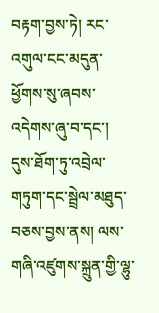བརྟག་བྱས་ཏེ། རང་འགུལ་ངང་མདུན་ཕྱོགས་སུ་ཞབས་འདེགས་ཞུ་བ་དང་། དུས་ཐོག་ཏུ་འབྲེལ་གཏུག་དང་སྦྲེལ་མཐུད་བཅས་བྱས་ནས། ལས་གཞི་འཛུགས་སྐྲུན་གྱི་ལྷུ་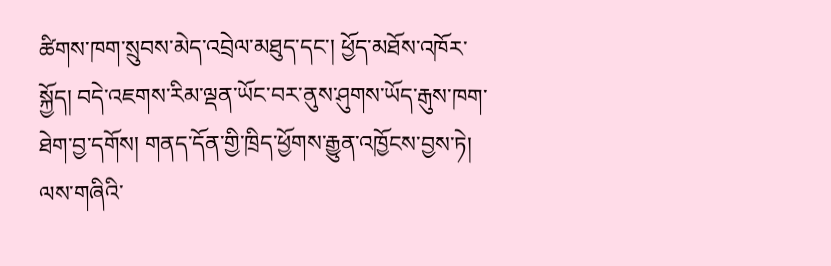ཚིགས་ཁག་སྲུབས་མེད་འབྲེལ་མཐུད་དང་། ཕྱོད་མཐོས་འཁོར་སྐྱོད། བདེ་འཇགས་རིམ་ལྡན་ཡོང་བར་ནུས་ཤུགས་ཡོད་རྒུས་ཁག་ཐེག་བྱ་དགོས། གནད་དོན་གྱི་ཁྲིད་ཕྱོགས་རྒྱུན་འཁྱོངས་བྱས་ཏེ། ལས་གཞིའི་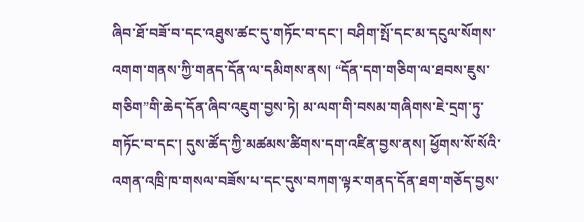ཞིབ་ཐོ་བཟོ་བ་དང་འཐུས་ཚང་དུ་གཏོང་བ་དང་། བཤིག་སྤོ་དང་མ་དངུལ་སོགས་འགག་གནས་ཀྱི་གནད་དོན་ལ་དམིགས་ནས། “དོན་དག་གཅིག་ལ་ཐབས་ཇུས་གཅིག”གི་ཆེད་དོན་ཞིབ་འཇུག་བྱས་ཏེ། མ་ལག་གི་བསམ་གཞིགས་ཇེ་དྲག་ཏུ་གཏོང་བ་དང་། དུས་ཚོད་ཀྱི་མཚམས་ཚིགས་དག་འཛིན་བྱས་ནས། ཕྱོགས་སོ་སོའི་འགན་འཁྲི་ཁ་གསལ་བཟོས་པ་དང་དུས་བཀག་ལྟར་གནད་དོན་ཐག་གཅོད་བྱས་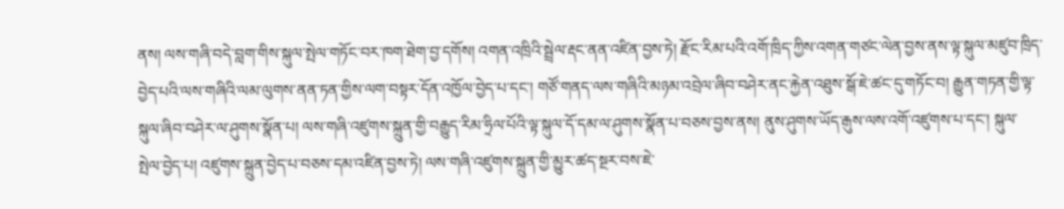ནས། ལས་གཞི་བདེ་བླག་གིས་སྐུལ་སྤེལ་གཏོང་བར་ཁག་ཐེག་བྱ་དགོས། འགན་འཁྲིའི་སྦྲེལ་རྡང་ནན་འཛིན་བྱས་ཏེ། རྫོང་རིམ་པའི་འགོ་ཁྲིད་ཀྱིས་འགན་གཙང་ལེན་བྱས་ནས་ལྟ་སྐུལ་མཛུབ་ཁྲིད་བྱེད་པའི་ལས་གཞིའི་ལམ་ལུགས་ནན་ཏན་གྱིས་ལག་བསྟར་དོན་འཁྱོལ་བྱེད་པ་དང་། གཙོ་གནད་ལས་གཞིའི་མཉམ་འབྲེལ་ཞིབ་བཤེར་ནང་རྐྱེན་འཐུས་སྒོ་ཇེ་ཚང་དུ་གཏོང་བ། རྒྱུན་གཏན་གྱི་ལྟ་སྐུལ་ཞིབ་བཤེར་ལ་ཤུགས་སྣོན་པ། ལས་གཞི་འཛུགས་སྐྲུན་གྱི་བརྒྱུད་རིམ་ཧྲིལ་པོའི་ལྟ་སྐུལ་དོ་དམ་ལ་ཤུགས་སྣོན་པ་བཅས་བྱས་ནས། ནུས་ཤུགས་ཡོད་རྒུས་ལས་འགོ་འཛུགས་པ་དང་། སྐུལ་སྤེལ་བྱེད་པ། འཛུགས་སྐྲུན་བྱེད་པ་བཅས་དམ་འཛིན་བྱས་ཏེ། ལས་གཞི་འཛུགས་སྐྲུན་གྱི་མྱུར་ཚད་སྔར་བས་ཇེ་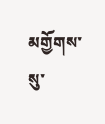མགྱོགས་སུ་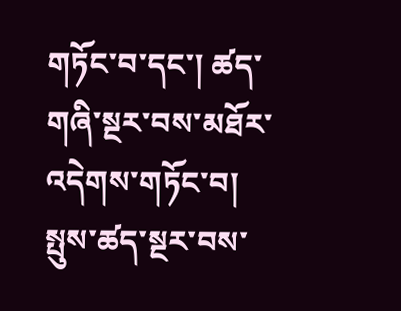གཏོང་བ་དང་། ཚད་གཞི་སྔར་བས་མཐོར་འདེགས་གཏོང་བ། སྤུས་ཚད་སྔར་བས་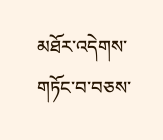མཐོར་འདེགས་གཏོང་བ་བཅས་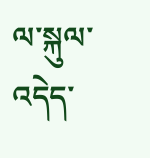ལ་སྐུལ་འདེད་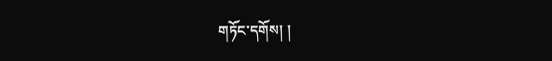གཏོང་དགོས། །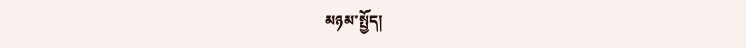མཉམ་སྤྱོད།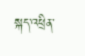སྐད་འཕྲིན་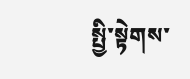སྤྱི་སྟེགས་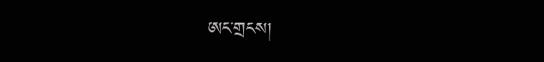ཨང་གྲངས།